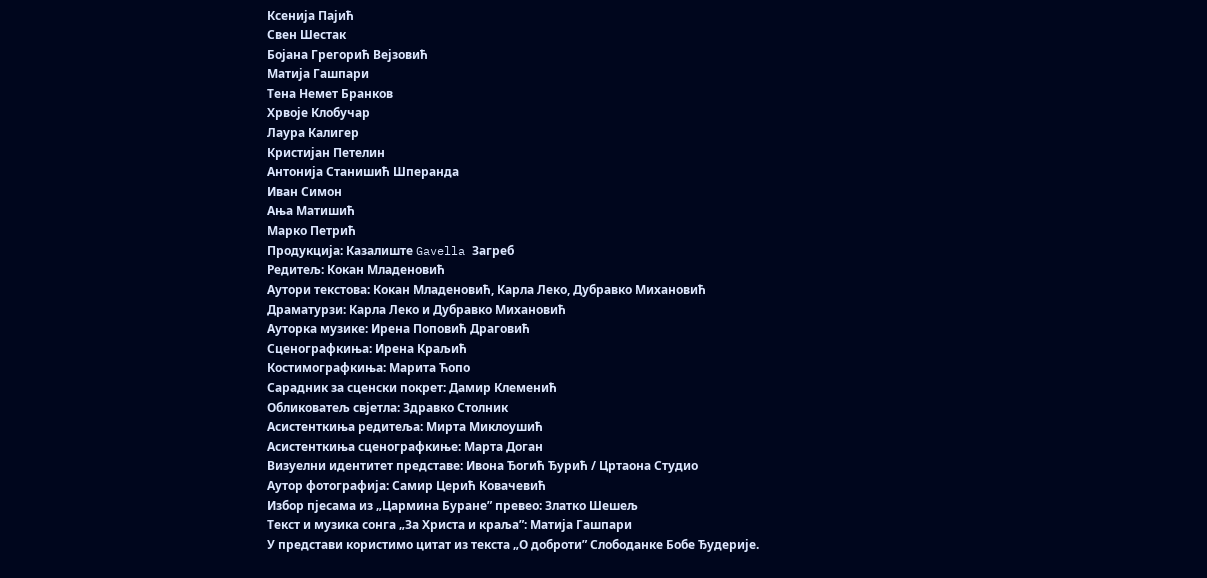Ксенија Пајић
Свен Шестак
Бојана Грегорић Вејзовић
Матија Гашпари
Тена Немет Бранков
Хрвоје Клобучар
Лаура Калигер
Кристијан Петелин
Антонија Станишић Шперанда
Иван Симон
Ања Матишић
Марко Петрић
Продукција: Казалиште Gavella Загреб
Редитељ: Кокан Младеновић
Аутори текстова: Кокан Младеновић, Карла Леко, Дубравко Михановић
Драматурзи: Карла Леко и Дубравко Михановић
Ауторка музике: Ирена Поповић Драговић
Сценографкиња: Ирена Краљић
Костимографкиња: Марита Ћопо
Сарадник за сценски покрет: Дамир Клеменић
Обликоватељ свјетла: Здравко Столник
Асистенткиња редитеља: Мирта Миклоушић
Асистенткиња сценографкиње: Марта Доган
Визуелни идентитет представе: Ивона Ђогић Ђурић / Цртаона Студио
Аутор фотографија: Самир Церић Ковачевић
Избор пјесама из „Цармина Буране” превео: Златко Шешељ
Текст и музика сонга „За Христа и краља”: Матија Гашпари
У представи користимо цитат из текста „О доброти” Слободанке Бобе Ђудерије.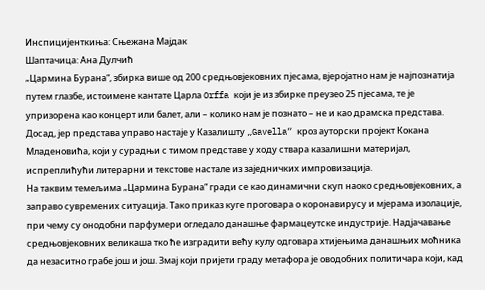Инспицијенткиња: Сњежана Мајдак
Шаптачица: Ана Дулчић
„Цармина Бурана“, збирка више од 200 средњовјековних пјесама, вјеројатно нам је најпознатија путем глазбе, истоимене кантате Царла Orffa који је из збирке преузео 25 пјесама, те је упризорена као концерт или балет, али – колико нам је познато – не и као драмска представа. Досад, јер представа управо настаје у Казалишту „Gavella“ кроз ауторски пројект Кокана Младеновића, који у сурадњи с тимом представе у ходу ствара казалишни материјал, испреплићући литерарни и текстове настале из заједничких импровизација.
На таквим темељима „Цармина Бурана“ гради се као динамични скуп наоко средњовјековних, а заправо сувремених ситуација. Тако приказ куге проговара о коронавирусу и мјерама изолације, при чему су онодобни парфумери огледало данашње фармацеутске индустрије. Надјачавање средњовјековних великаша тко ће изградити већу кулу одговара хтијењима данашњих моћника да незаситно грабе још и још. Змај који пријети граду метафора је оводобних политичара који, кад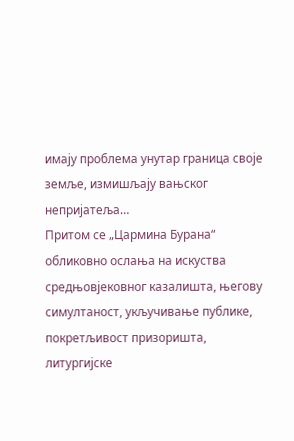имају проблема унутар граница своје земље, измишљају вањског непријатеља…
Притом се „Цармина Бурана“ обликовно ослања на искуства средњовјековног казалишта, његову симултаност, укључивање публике, покретљивост призоришта, литургијске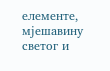елементе, мјешавину светог и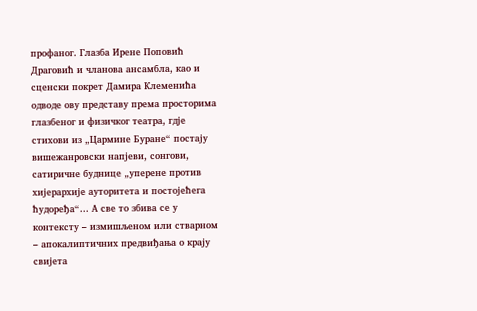профаног. Глазба Ирене Поповић Драговић и чланова ансамбла, као и сценски покрет Дамира Клеменића одводе ову представу према просторима глазбеног и физичког театра, гдје стихови из „Цармине Буране“ постају вишежанровски напјеви, сонгови, сатиричне буднице „уперене против хијерархије ауторитета и постојећега ћудоређа“… А све то збива се у контексту – измишљеном или стварном – апокалиптичних предвиђања о крају свијета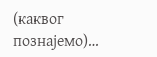(каквог познајемо)…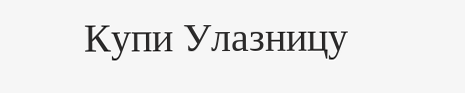Купи Улазницу